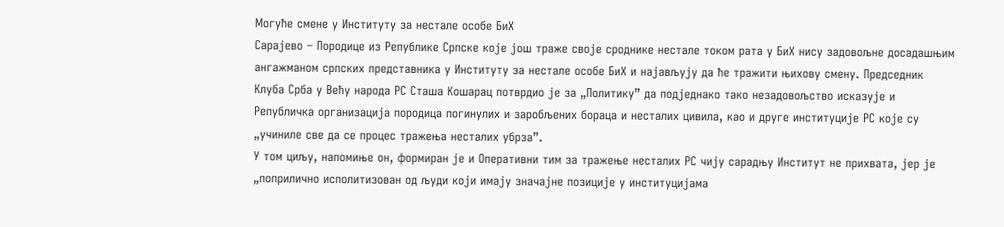Могуће смене у Институту за нестале особе БиХ
Сарајево – Породице из Републике Српске које још траже своје сроднике нестале током рата у БиХ нису задовољне досадашњим ангажманом српских представника у Институту за нестале особе БиХ и најављују да ће тражити њихову смену. Председник Клуба Срба у Већу народа РС Сташа Кошарац потврдио је за „Политику” да подједнако тако незадовољство исказује и Републичка организација породица погинулих и заробљених бораца и несталих цивила, као и друге институције РС које су „учиниле све да се процес тражења несталих убрза”.
У том циљу, напомиње он, формиран је и Оперативни тим за тражење несталих РС чију сарадњу Институт не прихвата, јер је „поприлично исполитизован од људи који имају значајне позиције у институцијама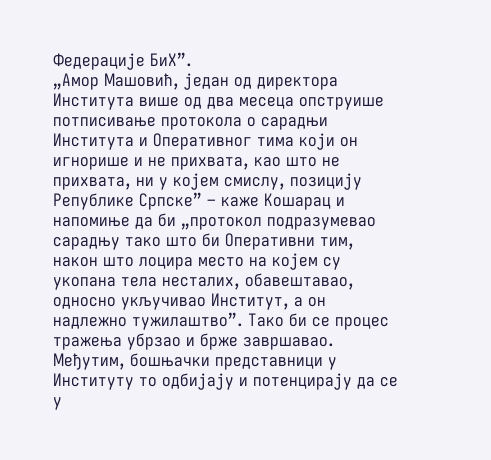Федерације БиХ”.
„Амор Машовић, један од директора Института више од два месеца опструише потписивање протокола о сарадњи Института и Оперативног тима који он игнорише и не прихвата, као што не прихвата, ни у којем смислу, позицију Републике Српске” – каже Кошарац и напомиње да би „протокол подразумевао сарадњу тако што би Оперативни тим, након што лоцира место на којем су укопана тела несталих, обавештавао, односно укључивао Институт, а он надлежно тужилаштво”. Тако би се процес тражења убрзао и брже завршавао. Међутим, бошњачки представници у Институту то одбијају и потенцирају да се у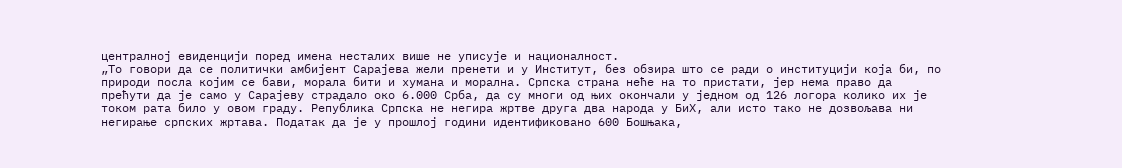централној евиденцији поред имена несталих више не уписује и националност.
„То говори да се политички амбијент Сарајева жели пренети и у Институт, без обзира што се ради о институцији која би, по природи посла којим се бави, морала бити и хумана и морална. Српска страна неће на то пристати, јер нема право да прећути да је само у Сарајеву страдало око 6.000 Срба, да су многи од њих окончали у једном од 126 логора колико их је током рата било у овом граду. Република Српска не негира жртве друга два народа у БиХ, али исто тако не дозвољава ни негирање српских жртава. Податак да је у прошлој години идентификовано 600 Бошњака,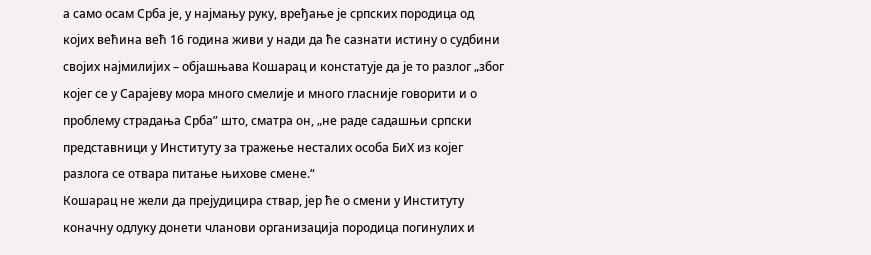а само осам Срба је, у најмању руку, вређање је српских породица од којих већина већ 16 година живи у нади да ће сазнати истину о судбини својих најмилијих – објашњава Кошарац и констатује да је то разлог „због којег се у Сарајеву мора много смелије и много гласније говорити и о проблему страдања Срба” што, сматра он, „не раде садашњи српски представници у Институту за тражење несталих особа БиХ из којег разлога се отвара питање њихове смене.“
Кошарац не жели да прејудицира ствар, јер ће о смени у Институту коначну одлуку донети чланови организација породица погинулих и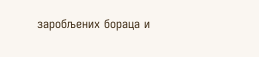заробљених бораца и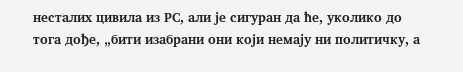несталих цивила из РС, али је сигуран да ће, уколико до тога дође, „бити изабрани они који немају ни политичку, а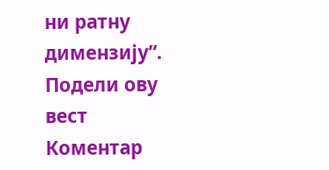ни ратну димензију”.
Подели ову вест
Комeнтар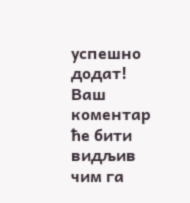успeшно додат!
Ваш комeнтар ћe бити видљив чим га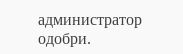администратор одобри.